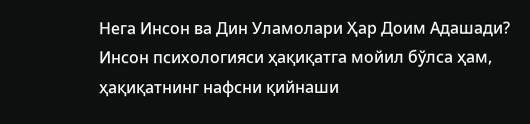Нега Инсон ва Дин Уламолари Ҳар Доим Адашади?
Инсон психологияси ҳақиқатга мойил бўлса ҳам, ҳақиқатнинг нафсни қийнаши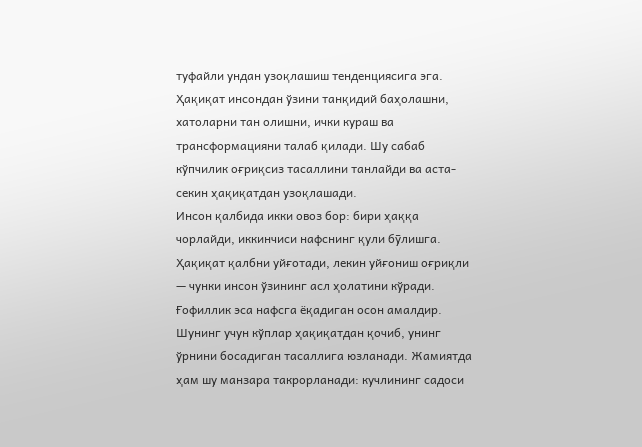туфайли ундан узоқлашиш тенденциясига эга. Ҳақиқат инсондан ўзини танқидий баҳолашни, хатоларни тан олишни, ички кураш ва трансформацияни талаб қилади. Шу сабаб кўпчилик оғриқсиз тасаллини танлайди ва аста-секин ҳақиқатдан узоқлашади.
Инсон қалбида икки овоз бор: бири ҳаққа чорлайди, иккинчиси нафснинг қули бӯлишга. Ҳақиқат қалбни уйғотади, лекин уйғониш оғриқли — чунки инсон ўзининг асл ҳолатини кўради. Ғофиллик эса нафсга ёқадиган осон амалдир. Шунинг учун кўплар ҳақиқатдан қочиб, унинг ўрнини босадиган тасаллига юзланади. Жамиятда ҳам шу манзара такрорланади: кучлининг садоси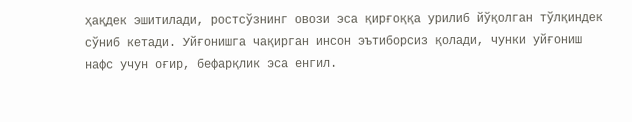ҳақдек эшитилади, ростсўзнинг овози эса қирғоққа урилиб йўқолган тўлқиндек сўниб кетади. Уйғонишга чақирган инсон эътиборсиз қолади, чунки уйғониш нафс учун оғир, бефарқлик эса енгил.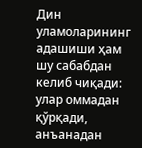Дин уламоларининг адашиши ҳам шу сабабдан келиб чиқади: улар оммадан қўрқади, анъанадан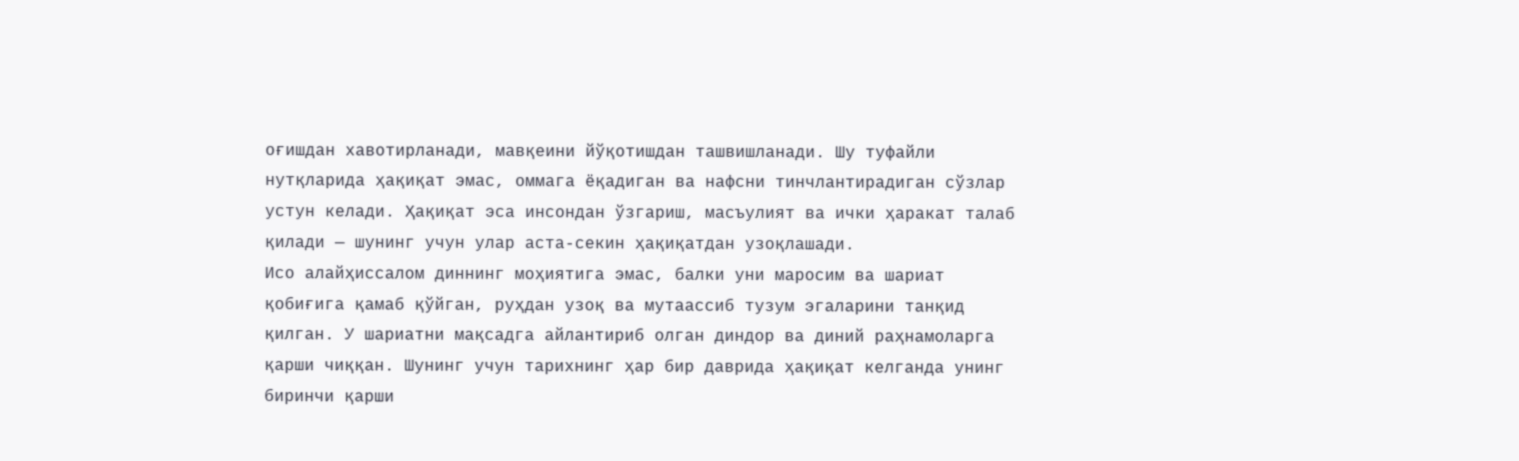оғишдан хавотирланади, мавқеини йўқотишдан ташвишланади. Шу туфайли нутқларида ҳақиқат эмас, оммага ёқадиган ва нафсни тинчлантирадиган сўзлар устун келади. Ҳақиқат эса инсондан ўзгариш, масъулият ва ички ҳаракат талаб қилади — шунинг учун улар аста-секин ҳақиқатдан узоқлашади.
Исо алайҳиссалом диннинг моҳиятига эмас, балки уни маросим ва шариат қобиғига қамаб қўйган, руҳдан узоқ ва мутаассиб тузум эгаларини танқид қилган. У шариатни мақсадга айлантириб олган диндор ва диний раҳнамоларга қарши чиққан. Шунинг учун тарихнинг ҳар бир даврида ҳақиқат келганда унинг биринчи қарши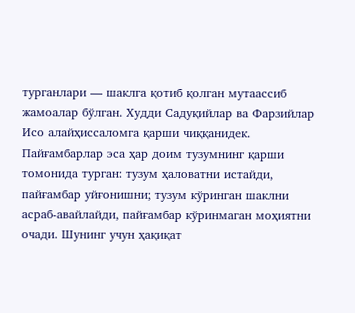турганлари — шаклга қотиб қолган мутаассиб жамоалар бўлган. Худди Садуқийлар ва Фарзийлар Исо алайҳиссаломга қарши чиққанидек.
Пайғамбарлар эса ҳар доим тузумнинг қарши томонида турган: тузум ҳаловатни истайди, пайғамбар уйғонишни; тузум кўринган шаклни асраб-авайлайди, пайғамбар кўринмаган моҳиятни очади. Шунинг учун ҳақиқат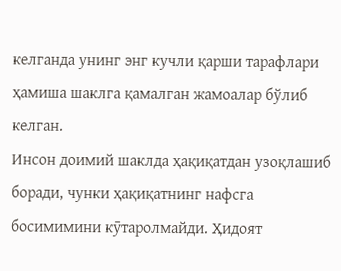келганда унинг энг кучли қарши тарафлари ҳамиша шаклга қамалган жамоалар бўлиб келган.
Инсон доимий шаклда ҳақиқатдан узоқлашиб боради, чунки ҳақиқатнинг нафсга босимимини кӯтаролмайди. Ҳидоят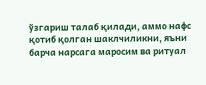ўзгариш талаб қилади, аммо нафс қотиб қолган шаклчиликни, яъни барча нарсага маросим ва ритуал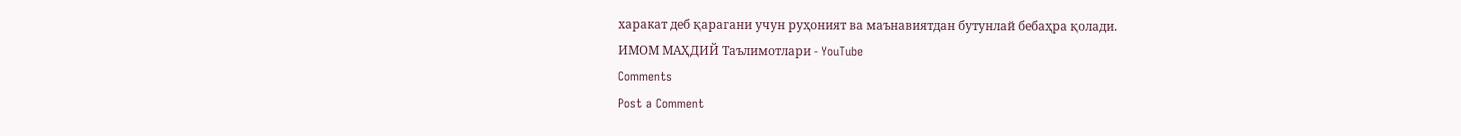харакат деб қарагани учун руҳоният ва маънавиятдан бутунлай бебаҳра қолади.
ИМОМ МАҲДИЙ Таълимотлари - YouTube
Comments
Post a Comment